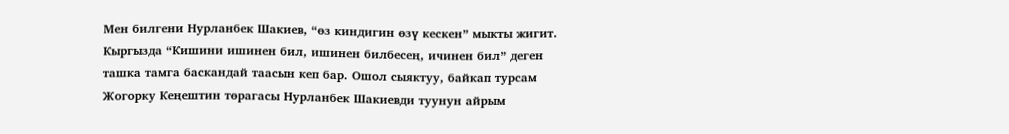Мен билгени Нурланбек Шакиев, “өз киндигин өзү кескен” мыкты жигит.
Кыргызда “Кишини ишинен бил, ишинен билбесең, ичинен бил” деген ташка тамга баскандай таасын кеп бар. Ошол сыяктуу, байкап турсам Жогорку Кеңештин төрагасы Нурланбек Шакиевди туунун айрым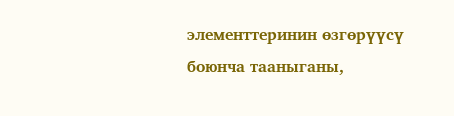элементтеринин өзгөрүүсү боюнча тааныганы,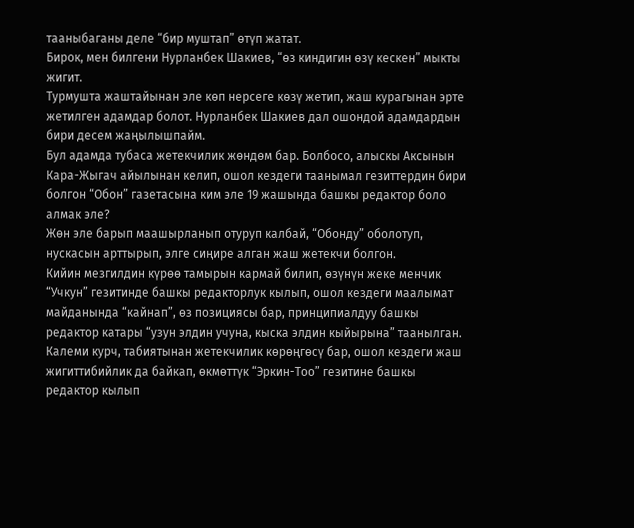тааныбаганы деле “бир муштап” өтүп жатат.
Бирок, мен билгени Нурланбек Шакиев, “өз киндигин өзү кескен” мыкты жигит.
Турмушта жаштайынан эле көп нерсеге көзү жетип, жаш курагынан эрте жетилген адамдар болот. Нурланбек Шакиев дал ошондой адамдардын бири десем жаңылышпайм.
Бул адамда тубаса жетекчилик жөндөм бар. Болбосо, алыскы Аксынын Кара-Жыгач айылынан келип, ошол кездеги таанымал гезиттердин бири болгон “Обон” газетасына ким эле 19 жашында башкы редактор боло алмак эле?
Жөн эле барып маашырланып отуруп калбай, “Обонду” оболотуп, нускасын арттырып, элге сиңире алган жаш жетекчи болгон.
Кийин мезгилдин күрөө тамырын кармай билип, өзүнүн жеке менчик “Учкун” гезитинде башкы редакторлук кылып, ошол кездеги маалымат майданында “кайнап”, өз позициясы бар, принципиалдуу башкы редактор катары “узун элдин учуна, кыска элдин кыйырына” таанылган.
Калеми курч, табиятынан жетекчилик көрөңгөсү бар, ошол кездеги жаш жигиттибийлик да байкап, өкмөттүк “Эркин-Тоо” гезитине башкы редактор кылып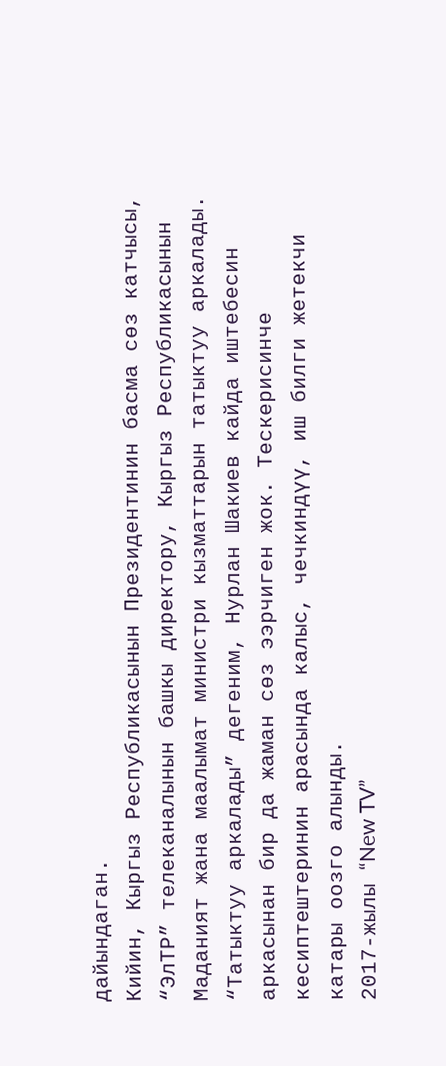дайындаган.
Кийин, Кыргыз Республикасынын Президентинин басма сөз катчысы, “ЭлТР” телеканалынын башкы директору, Кыргыз Республикасынын Маданият жана маалымат министри кызматтарын татыктуу аркалады.
“Татыктуу аркалады” дегеним, Нурлан Шакиев кайда иштебесин аркасынан бир да жаман сөз ээрчиген жок. Тескерисинче кесиптештеринин арасында калыс, чечкиндүү, иш билги жетекчи катары оозго алынды.
2017-жылы “New TV”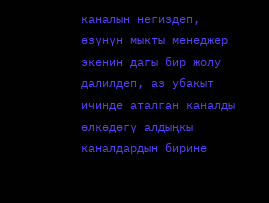каналын негиздеп, өзүнүн мыкты менеджер экенин дагы бир жолу далилдеп, аз убакыт ичинде аталган каналды өлкөдөгү алдыңкы каналдардын бирине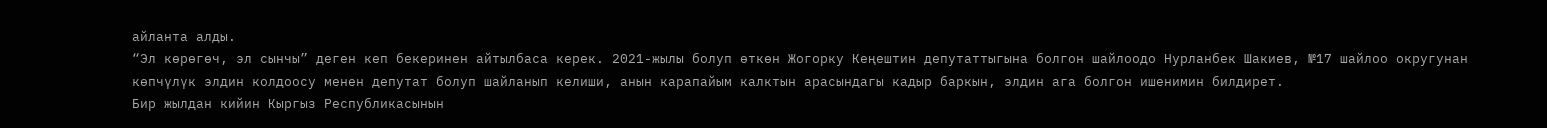айланта алды.
“Эл көрөгөч, эл сынчы” деген кеп бекеринен айтылбаса керек. 2021-жылы болуп өткөн Жогорку Кеңештин депутаттыгына болгон шайлоодо Нурланбек Шакиев, №17 шайлоо округунан көпчүлүк элдин колдоосу менен депутат болуп шайланып келиши, анын карапайым калктын арасындагы кадыр баркын, элдин ага болгон ишенимин билдирет.
Бир жылдан кийин Кыргыз Республикасынын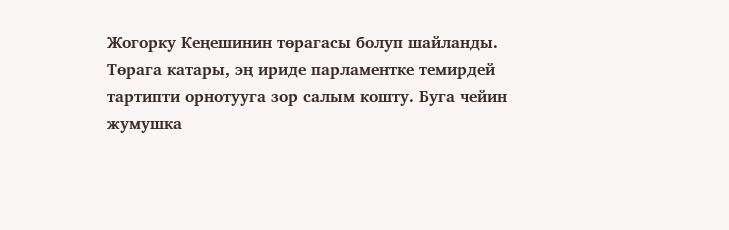Жогорку Кеңешинин төрагасы болуп шайланды.
Төрага катары, эң ириде парламентке темирдей тартипти орнотууга зор салым кошту. Буга чейин жумушка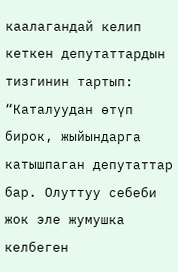каалагандай келип кеткен депутаттардын тизгинин тартып: “Каталуудан өтүп бирок, жыйындарга катышпаган депутаттар бар. Олуттуу себеби жок эле жумушка келбеген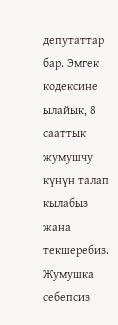депутаттар бар. Эмгек кодексине ылайык, 8 сааттык жумушчу күнүн талап кылабыз жана текшеребиз. Жумушка себепсиз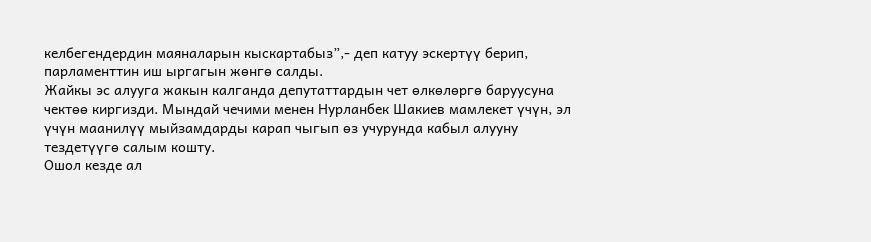келбегендердин маяналарын кыскартабыз”,- деп катуу эскертүү берип, парламенттин иш ыргагын жөнгө салды.
Жайкы эс алууга жакын калганда депутаттардын чет өлкөлөргө баруусуна чектөө киргизди. Мындай чечими менен Нурланбек Шакиев мамлекет үчүн, эл үчүн маанилүү мыйзамдарды карап чыгып өз учурунда кабыл алууну тездетүүгө салым кошту.
Ошол кезде ал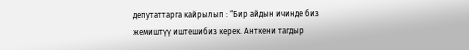депутаттарга кайрылып : “Бир айдын ичинде биз жемиштүү иштешибиз керек. Анткени тагдыр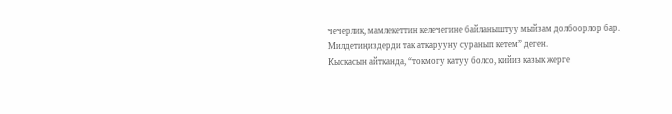чечерлик, мамлекеттин келечегине байланыштуу мыйзам долбоорлор бар. Милдетиңиздерди так аткарууну суранып кетем” деген.
Кыскасын айтканда, “токмогу катуу болсо, кийиз казык жерге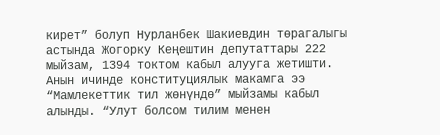кирет” болуп Нурланбек Шакиевдин төрагалыгы астында Жогорку Кеңештин депутаттары 222 мыйзам, 1394 токтом кабыл алууга жетишти.
Анын ичинде конституциялык макамга ээ “Мамлекеттик тил жөнүндө” мыйзамы кабыл алынды. “Улут болсом тилим менен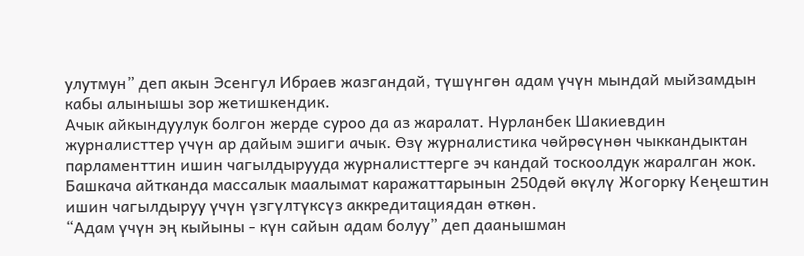улутмун” деп акын Эсенгул Ибраев жазгандай, түшүнгөн адам үчүн мындай мыйзамдын кабы алынышы зор жетишкендик.
Ачык айкындуулук болгон жерде суроо да аз жаралат. Нурланбек Шакиевдин журналисттер үчүн ар дайым эшиги ачык. Өзү журналистика чөйрөсүнөн чыккандыктан парламенттин ишин чагылдырууда журналисттерге эч кандай тоскоолдук жаралган жок. Башкача айтканда массалык маалымат каражаттарынын 250дөй өкүлү Жогорку Кеңештин ишин чагылдыруу үчүн үзгүлтүксүз аккредитациядан өткөн.
“Адам үчүн эң кыйыны - күн сайын адам болуу” деп даанышман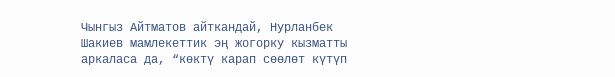Чынгыз Айтматов айткандай, Нурланбек Шакиев мамлекеттик эң жогорку кызматты аркаласа да, “көктү карап сөөлөт күтүп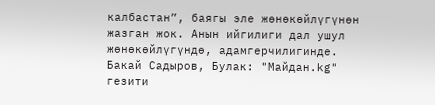калбастан”, баягы эле жөнөкөйлүгүнөн жазган жок. Анын ийгилиги дал ушул жөнөкөйлүгүндө, адамгерчилигинде.
Бакай Садыров, Булак: "Майдан.kg" гезити